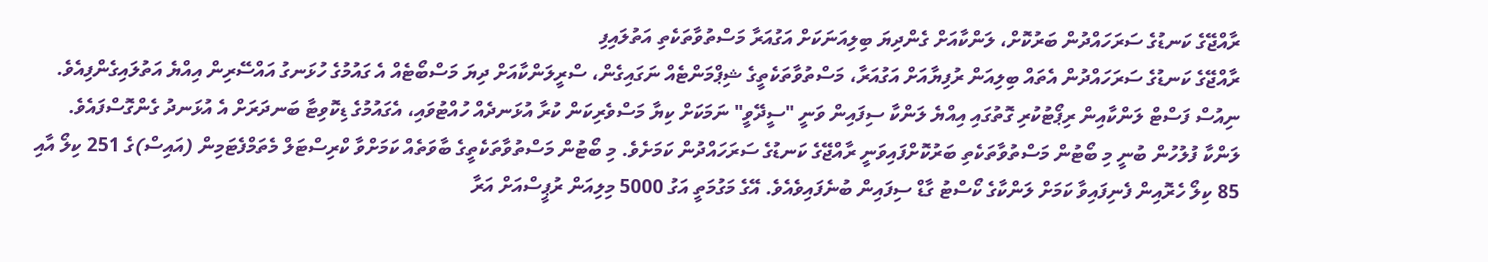ރާއްޖޭގެ ކަނޑުގެ ސަރަހައްދުން ބަރުކޮށް، ލަންކާއަށް ގެންދިޔަ ބިލިއަނަކަށް އަގުއަރާ މަސްތުވާތަކެތި އަތުލައިފި
ރާއްޖޭގެ ކަނޑުގެ ސަރަހައްދުން އެތައް ބިލިއަން ރުފިޔާއަށް އަގުއަރާ، މަސްތުވާތަކެތީގެ ޝިޕްމަންޓެއް ނަގައިގެން، ސްރީލަންކާއަށް ދިޔަ މަސްބޯޓެއް އެ ގައުމުގެ ހުޅަނގު އައްސޭރިން އިއްޔެ އަތުލައިގެންފިއެވެ. ނިއުސް ފަސްޓް ލަންކާއިން ރިޕޯޓުކުރި ގޮތުގައި އިއްޔެ ލަންކާ ސިފައިން ވަނީ "ސީދޭވީ" ނަމަކަށް ކިޔާ މަސްވެރިކަން ކުރާ އުޅަނދެއް ހުއްޓުވައި، އެގައުމުގެ ޑިކޮވިޓާ ބަނދަރަށް އެ އުޅަނދު ގެންގޮސްފައެވެ. ލަންކާ ފުލުހުން ބުނީ މި ބޯޓުން މަސްތުވާތަކެތި ބަރުކޮށްފައިވަނީ ރާއްޖޭގެ ކަނޑުގެ ސަރަހައްދުން ކަމަށެވެ. މި ބޯޓުން މަސްތުވާތަކެތީގެ ބާވަތެއް ކަމަށްވާ ކްރިސްޓަލް މެތަމްފެޓަމިން (އައިސް)ގެ 251 ކިލޯ އާއި 85 ކިލޯ ހެރޮއިން ފެނިފައިވާ ކަމަށް ލަންކާގެ ކޯސްޓު ގާޑް ސިފައިން ބުނެފައިވެއެވެ. އޭގެ މަގުމަތީ އަގު 5000 މިލިއަން ރުޕީސްއަށް އަރާ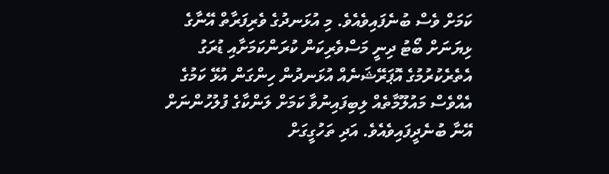ކަމަށް ވެސް ބުނެފައިވެއެވެ. މި އުޅަނދުގެ ވެރިފަރާތް އޭނާގެ ޅިޔަނަށް ބޯޓު ދިނީ މަސްވެރިކަން ކުރަންކަމަށާއި ޑުރަގު އެތެރެކުރުމުގެ އޮޕަރޭޝަނެއް އުޅަނދުން ހިންގަން އުޅޭ ކަމުގެ އެއްވެސް މައުލޫމާތެއް ލިބިފައިނުވާ ކަމަށް ލަންކާގެ ފުލުހުންނަށް އޭނާ ބުނެދީފައިވެއެވެ. އަދި ތަހުގީގަށް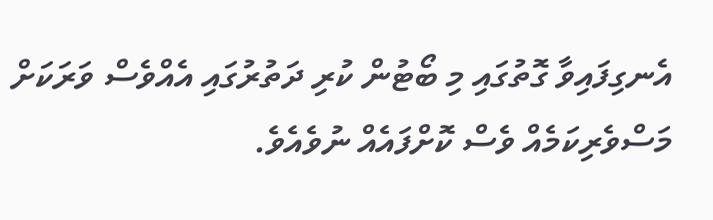އެނގިފައިވާ ގޮތުގައި މި ބޯޓުން ކުރި ދަތުރުގައި އެއްވެސް ވަރަކަށް މަސްވެރިކަމެއް ވެސް ކޮށްފައެއް ނުވެއެވެ.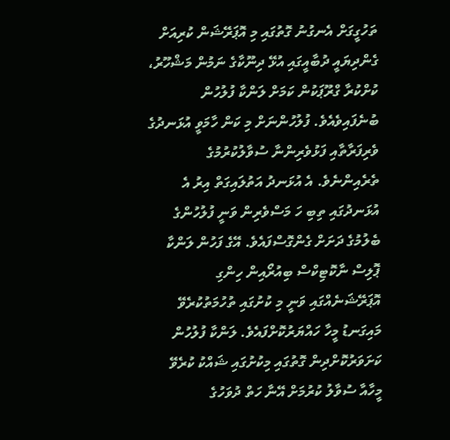ތަހުގީގަށް އެނގުނު ގޮތުގައި މި އޮޕަރޭޝަން ކުރިއަށް ގެންދިޔައީ ދުބާއީގައި އުޅޭ ދިނޫކާގެ ނަމުން މަޝްހޫރު، ކުށްކުރާ ގްރޫޕަކުން ކަމަށް ލަންކާ ފުލުހުން ބުނެފައިވެއެވެ. ފުލުހުންނަށް މި ކަން ހާމަވީ އުޅަނދުގެ ވެރިފަރާތާއި ފަޅުވެރިންނާ ސުވާލުކުރުމުގެ ތެރެއިންނެވެ. އެ އުޅަނދު އަތުލައިގަތް އިރު އެ އުޅަނދުގައި ތިބި ހަ މަސްވެރިން ވަނީ ފުލުހުންގެ ބެލުމުގެ ދަށަށް ގެންގޮސްފައެވެ. އޭގެ ފަހުން ލަންކާ ޕޮލިސް ނާކޮޓިކްސް ބިއުރޯއިން ހިންގި އޮޕަރޭޝަނެއްގައި ވަނީ މި ކުށުގައި ތުހުމަތުކުރެވޭ މައިގަނޑު މީހާ ހައްޔަރުކޮށްފައެވެ. ލަންކާ ފުލުހުން ކަށަވަރުކޮށްދިން ގޮތުގައި މިކުށުގައި ޝައްކު ކުރެވޭ މީހާއާ ސުވާލު ކުރުމަށް އޭނާ ހަތް ދުވަހުގެ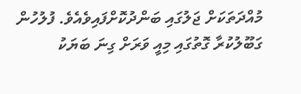މުއްދަތަކަށް ޖަލުގައި ބަންދުކޮށްފައިވެއެވެ. ފުލުހުން ގަބޫލުކުރާ ގޮތުގައި މިއީ ވަރަށް ގިނަ ބަޔަކު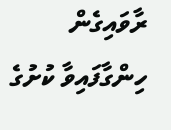ރާވައިގެން ހިންގާފައިވާ ކުށުގެ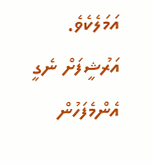އަމަލެކެވެ.
އަރުޝީފަށް ނެގީ
އެންމެފަހުން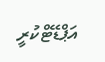އަޕްޑޭޓްކުރީ